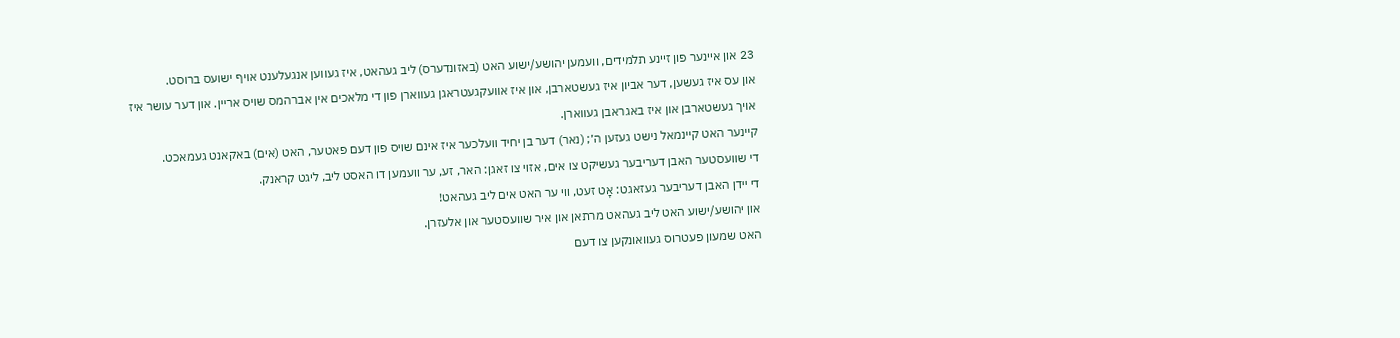23 און איינער פון זיינע תלמידים, וועמען יהושע/ישוע האט (באזונדערס) ליב געהאט, איז געווען אנגעלענט אויף ישועס ברוסט.
און עס איז געשען, דער אביון איז געשטארבן, און איז אוועקגעטראגן געווארן פון די מלאכים אין אברהמס שויס אריין. און דער עושר איז אויך געשטארבן און איז באגראבן געווארן.
קיינער האט קיינמאל נישט געזען ה׳; (נאר) דער בן יחיד וועלכער איז אינם שויס פון דעם פאטער, האט (אים) באקאנט געמאכט.
די שוועסטער האבן דעריבער געשיקט צו אים, אזוי צו זאגן: האר, זע, ער וועמען דו האסט ליב, ליגט קראנק.
די יידן האבן דעריבער געזאגט: אָט זעט, ווי ער האט אים ליב געהאט!
און יהושע/ישוע האט ליב געהאט מרתאן און איר שוועסטער און אלעזרן.
האט שמעון פעטרוס געוואונקען צו דעם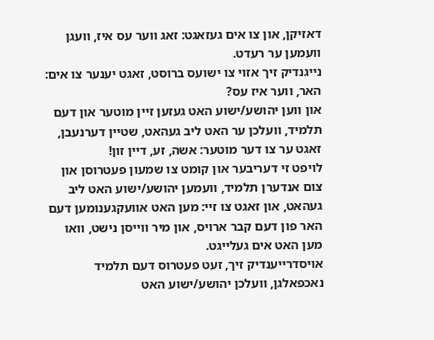דאזיקן, און צו אים געזאגט: זאג ווער עס איז, וועגן וועמען ער רעדט.
נייגנדיק זיך אזוי צו ישועס ברוסט, זאגט יענער צו אים: האר, ווער איז עס?
און ווען יהושע/ישוע האט געזען זיין מוטער און דעם תלמיד, וועלכן ער האט ליב געהאט, שטיין דערנעבן, זאגט ער צו דער מוטער: אשה, זע, דיין זון!
לויפט זי דעריבער און קומט צו שמעון פעטרוסן און צום אנדערן תלמיד, וועמען יהושע/ישוע האט ליב געהאט, און זאגט צו זיי: מען האט אוועקגענומען דעם האר פון דעם קבר ארויס, און מיר ווייסן נישט, וואו מען האט אים געלייגט.
אויסדרייענדיק זיך, זעט פעטרוס דעם תלמיד נאכפאלגן, וועלכן יהושע/ישוע האט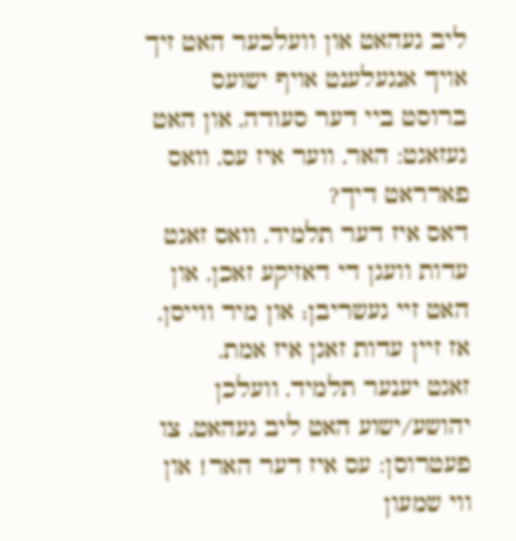ליב געהאט און וועלכער האט זיך אויך אנגעלענט אויף ישועס ברוסט ביי דער סעודה, און האט געזאגט: האר, ווער איז עס, וואס פארראט דיך?
דאס איז דער תלמיד, וואס זאגט עדות וועגן די דאזיקע זאכן, און האט זיי געשריבן; און מיר ווייסן, אז זיין עדות זאגן איז אמת.
זאגט יענער תלמיד, וועלכן יהושע/ישוע האט ליב געהאט, צו פעטרוסן: עס איז דער האר! און ווי שמעון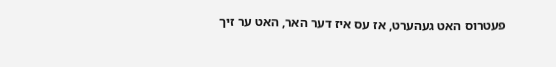פעטרוס האט געהערט, אז עס איז דער האר, האט ער זיך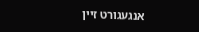אנגעגורט זיין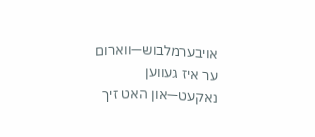אויבערמלבוש—ווארום ער איז געווען נאקעט—און האט זיך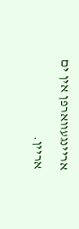אריינגעווארפן אין ים אריין.